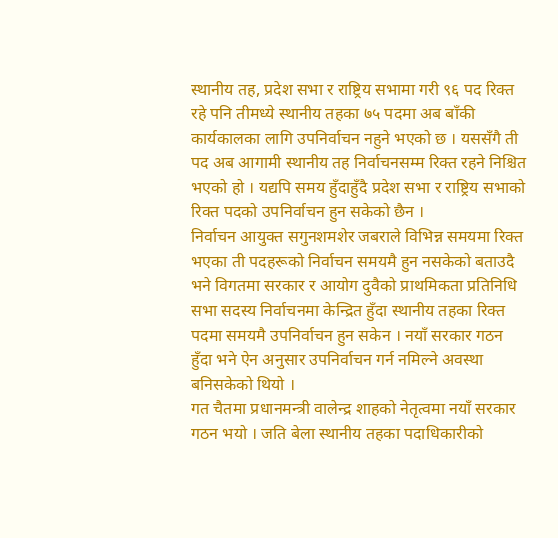स्थानीय तह, प्रदेश सभा र राष्ट्रिय सभामा गरी ९६ पद रिक्त रहे पनि तीमध्ये स्थानीय तहका ७५ पदमा अब बाँकी कार्यकालका लागि उपनिर्वाचन नहुने भएको छ । यससँगै ती पद अब आगामी स्थानीय तह निर्वाचनसम्म रिक्त रहने निश्चित भएको हो । यद्यपि समय हुँदाहुँदै प्रदेश सभा र राष्ट्रिय सभाको रिक्त पदको उपनिर्वाचन हुन सकेको छैन ।
निर्वाचन आयुक्त सगुनशमशेर जबराले विभिन्न समयमा रिक्त भएका ती पदहरूको निर्वाचन समयमै हुन नसकेको बताउदै भने विगतमा सरकार र आयोग दुवैको प्राथमिकता प्रतिनिधि सभा सदस्य निर्वाचनमा केन्द्रित हुँदा स्थानीय तहका रिक्त पदमा समयमै उपनिर्वाचन हुन सकेन । नयाँ सरकार गठन हुँदा भने ऐन अनुसार उपनिर्वाचन गर्न नमिल्ने अवस्था बनिसकेको थियो ।
गत चैतमा प्रधानमन्त्री वालेन्द्र शाहको नेतृत्वमा नयाँ सरकार गठन भयो । जति बेला स्थानीय तहका पदाधिकारीको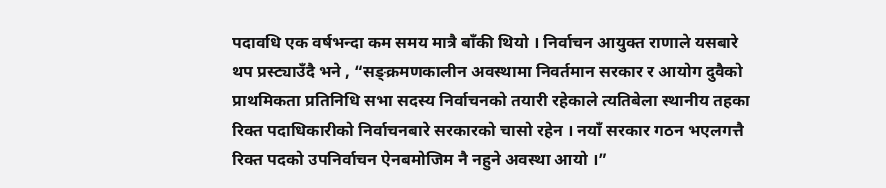पदावधि एक वर्षभन्दा कम समय मात्रै बाँकी थियो । निर्वाचन आयुक्त राणाले यसबारे थप प्रस्ट्याउँदै भने , “सङ्क्रमणकालीन अवस्थामा निवर्तमान सरकार र आयोग दुवैको प्राथमिकता प्रतिनिधि सभा सदस्य निर्वाचनको तयारी रहेकाले त्यतिबेला स्थानीय तहका रिक्त पदाधिकारीको निर्वाचनबारे सरकारको चासो रहेन । नयाँ सरकार गठन भएलगत्तै रिक्त पदको उपनिर्वाचन ऐनबमोजिम नै नहुने अवस्था आयो ।”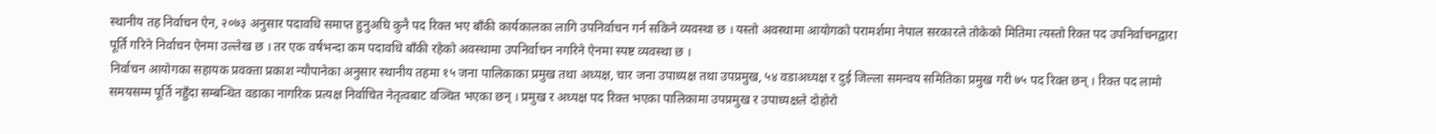स्थानीय तह निर्वाचन ऐन, २०७३ अनुसार पदावधि समाप्त हुनुअघि कुनै पद रिक्त भए बाँकी कार्यकालका लागि उपनिर्वाचन गर्न सकिने व्यवस्था छ । यस्तो अवस्थामा आयोगको परामर्शमा नेपाल सरकारले तोकेको मितिमा त्यस्तो रिक्त पद उपनिर्वाचनद्वारा पूर्ति गरिने निर्वाचन ऐनमा उल्लेख छ । तर एक वर्षभन्दा कम पदावधि बाँकी रहेको अवस्थामा उपनिर्वाचन नगरिने ऐनमा स्पष्ट व्यवस्था छ ।
निर्वाचन आयोगका सहायक प्रवक्ता प्रकाश न्यौपानेका अनुसार स्थानीय तहमा १५ जना पालिकाका प्रमुख तथा अध्यक्ष, चार जना उपाध्यक्ष तथा उपप्रमुख, ५४ वडाअध्यक्ष र दुई जिल्ला समन्वय समितिका प्रमुख गरी ७५ पद रिक्त छन् । रिक्त पद लामो समयसम्म पूर्ति नहुँदा सम्बन्धित वडाका नागरिक प्रत्यक्ष निर्वाचित नेतृत्वबाट वञ्चित भएका छन् । प्रमुख र अध्यक्ष पद रिक्त भएका पालिकामा उपप्रमुख र उपाध्यक्षले दोहोरो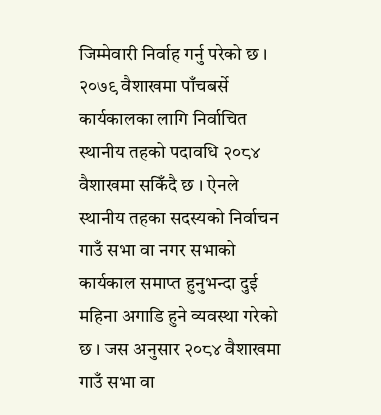जिम्मेवारी निर्वाह गर्नु परेको छ ।
२०७९ वैशाखमा पाँचबर्से कार्यकालका लागि निर्वाचित स्थानीय तहको पदावधि २०८४ वैशाखमा सकिँदै छ । ऐनले स्थानीय तहका सदस्यको निर्वाचन गाउँ सभा वा नगर सभाको कार्यकाल समाप्त हुनुभन्दा दुई महिना अगाडि हुने व्यवस्था गरेको छ । जस अनुसार २०८४ वैशाखमा गाउँ सभा वा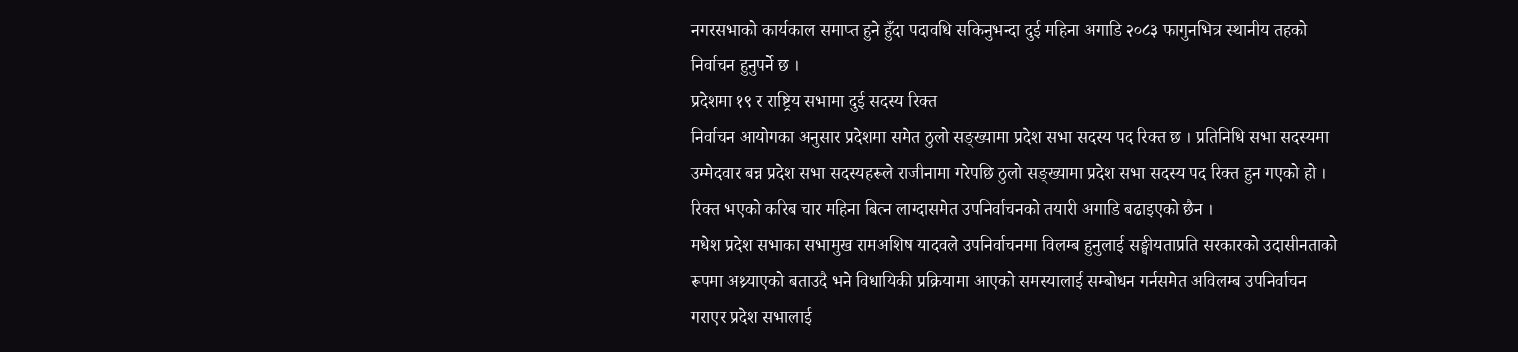नगरसभाको कार्यकाल समाप्त हुने हुँदा पदावधि सकिनुभन्दा दुई महिना अगाडि २०८३ फागुनभित्र स्थानीय तहको निर्वाचन हुनुपर्ने छ ।
प्रदेशमा १९ र राष्ट्रिय सभामा दुई सदस्य रिक्त
निर्वाचन आयोगका अनुसार प्रदेशमा समेत ठुलो सङ्ख्यामा प्रदेश सभा सदस्य पद रिक्त छ । प्रतिनिधि सभा सदस्यमा उम्मेदवार बन्न प्रदेश सभा सदस्यहरूले राजीनामा गरेपछि ठुलो सङ्ख्यामा प्रदेश सभा सदस्य पद रिक्त हुन गएको हो । रिक्त भएको करिब चार महिना बित्न लाग्दासमेत उपनिर्वाचनको तयारी अगाडि बढाइएको छैन ।
मधेश प्रदेश सभाका सभामुख रामअशिष यादवले उपनिर्वाचनमा विलम्ब हुनुलाई सङ्घीयताप्रति सरकारको उदासीनताको रूपमा अथ्र्याएको बताउदै भने विधायिकी प्रक्रियामा आएको समस्यालाई सम्बोधन गर्नसमेत अविलम्ब उपनिर्वाचन गराएर प्रदेश सभालाई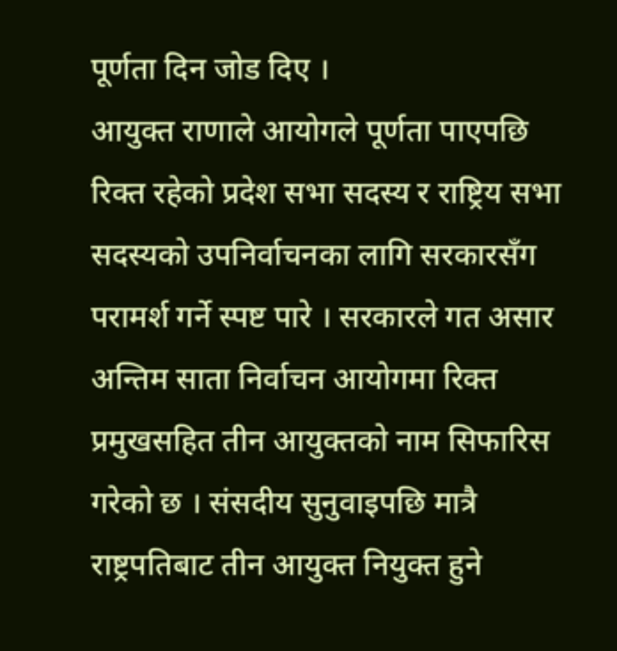पूर्णता दिन जोड दिए ।
आयुक्त राणाले आयोगले पूर्णता पाएपछि रिक्त रहेको प्रदेश सभा सदस्य र राष्ट्रिय सभा सदस्यको उपनिर्वाचनका लागि सरकारसँग परामर्श गर्ने स्पष्ट पारे । सरकारले गत असार अन्तिम साता निर्वाचन आयोगमा रिक्त प्रमुखसहित तीन आयुक्तको नाम सिफारिस गरेको छ । संसदीय सुनुवाइपछि मात्रै राष्ट्रपतिबाट तीन आयुक्त नियुक्त हुने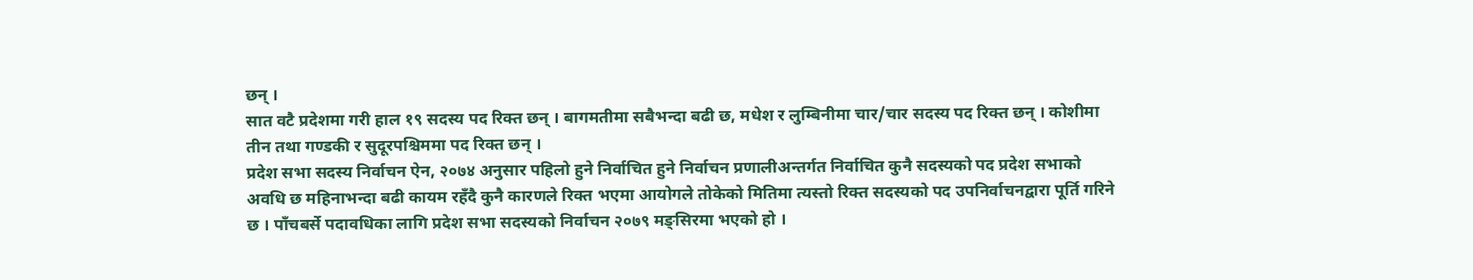छन् ।
सात वटै प्रदेशमा गरी हाल १९ सदस्य पद रिक्त छन् । बागमतीमा सबैभन्दा बढी छ, मधेश र लुम्बिनीमा चार/चार सदस्य पद रिक्त छन् । कोशीमा तीन तथा गण्डकी र सुदूरपश्चिममा पद रिक्त छन् ।
प्रदेश सभा सदस्य निर्वाचन ऐन, २०७४ अनुसार पहिलो हुने निर्वाचित हुने निर्वाचन प्रणालीअन्तर्गत निर्वाचित कुनै सदस्यको पद प्रदेश सभाको अवधि छ महिनाभन्दा बढी कायम रहँदै कुनै कारणले रिक्त भएमा आयोगले तोकेको मितिमा त्यस्तो रिक्त सदस्यको पद उपनिर्वाचनद्वारा पूर्ति गरिने छ । पाँचबर्से पदावधिका लागि प्रदेश सभा सदस्यको निर्वाचन २०७९ मङ्सिरमा भएको हो ।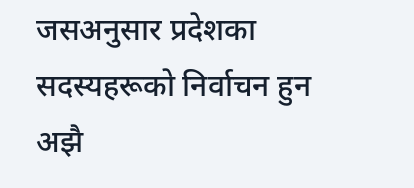जसअनुसार प्रदेशका सदस्यहरूको निर्वाचन हुन अझै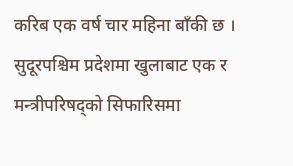करिब एक वर्ष चार महिना बाँकी छ ।
सुदूरपश्चिम प्रदेशमा खुलाबाट एक र मन्त्रीपरिषद्को सिफारिसमा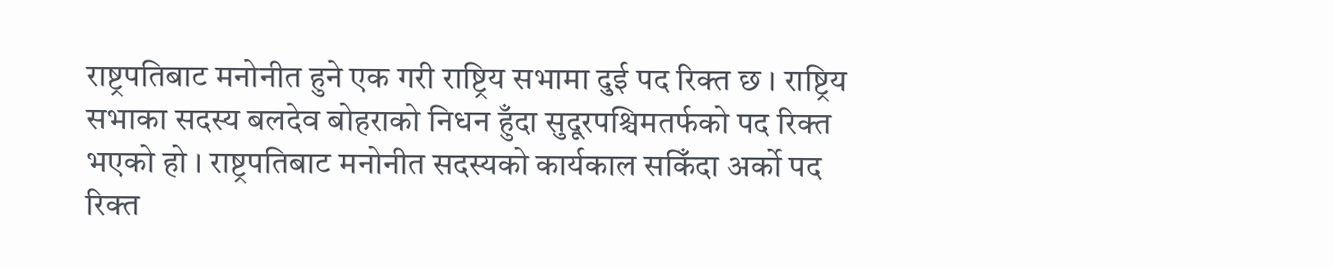राष्ट्रपतिबाट मनोनीत हुने एक गरी राष्ट्रिय सभामा दुई पद रिक्त छ । राष्ट्रिय सभाका सदस्य बलदेव बोहराको निधन हुँदा सुदूरपश्चिमतर्फको पद रिक्त भएको हो । राष्ट्रपतिबाट मनोनीत सदस्यको कार्यकाल सकिँदा अर्को पद रिक्त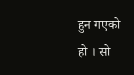हुन गएको हो । सो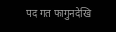पद गत फागुनदेखि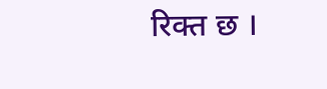रिक्त छ ।